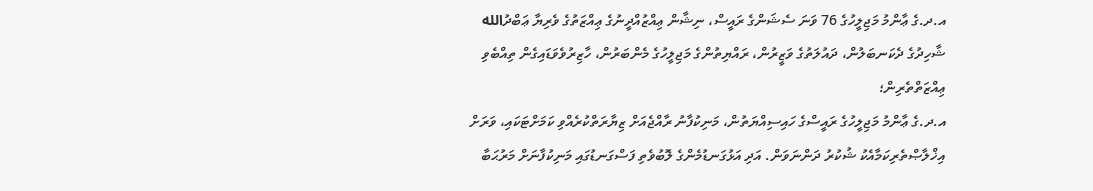އ.ދ.ގެ ޢާންމު މަޖިލީހުގެ 76 ވަނަ ސެޝަންގެ ރައީސް، ނިޝާން ޢިއްޒުއްދީނުގެ ޢިއްޒަތުގެ ވެރިޔާ ޢަބްދުالله ޝާހިދުގެ ދެކަނބަލުން، ދައުލަތުގެ ވަޒީރުން، ރައްޔިތުންގެ މަޖިލީހުގެ މެންބަރުން، ހާޒިރުވެވަޑައިގެން ތިއްބެވި ޢިއްޒަތްތެރިން؛
އ.ދ.ގެ ޢާންމު މަޖިލީހުގެ ރައީސްގެ ހައިސިއްޔަތުން، މަނިކުފާނު ރާއްޖެއަށް ޒިޔާރަތްކުރެއްވި ކަމަށްޓަކައި، ވަރަށް އިޚްލާޞްތެރިކަމާއެކު ޝުކުރު ދަންނަވަން. އަދި އަޅުގަނޑުމެންގެ ލޮބުވެތި ފަސްގަނޑުގައި މަނިކުފާނަށް މަރުޙަބާ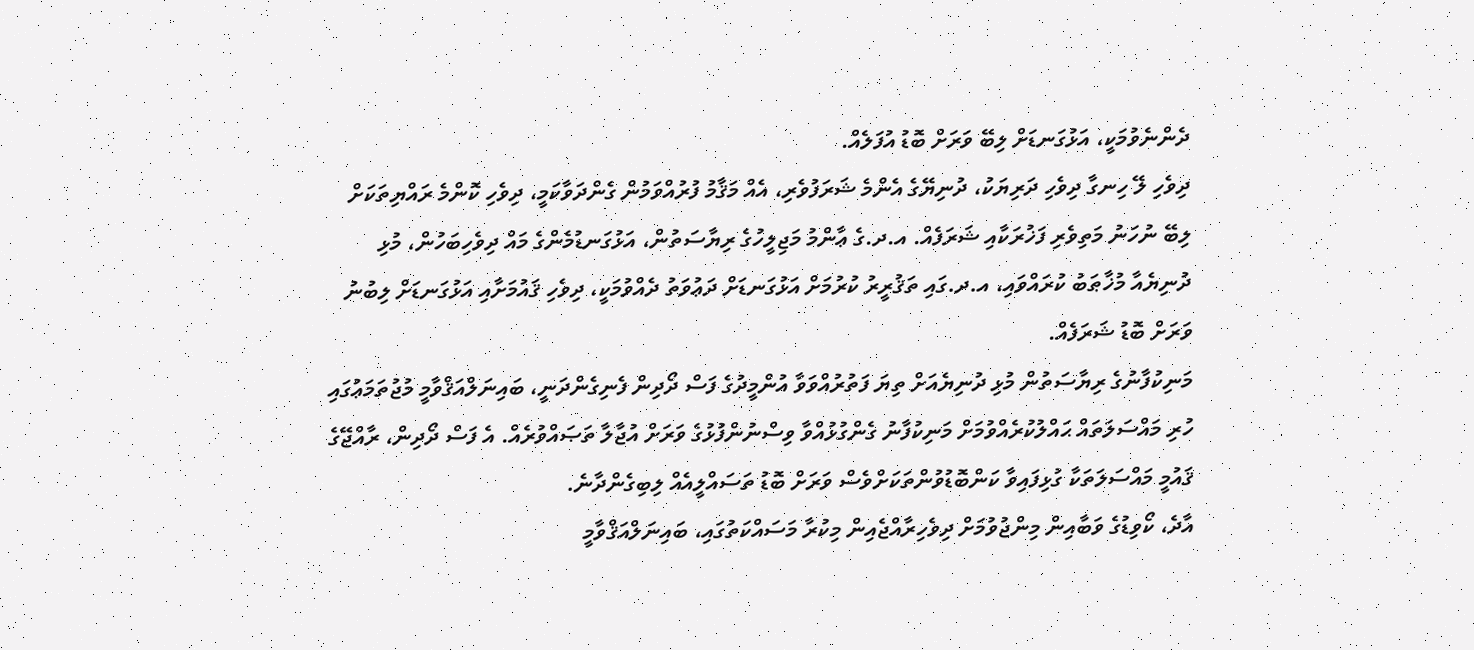ދެންނެވުމަކީ، އަޅުގަނޑަށް ލިބޭ ވަރަށް ބޮޑު އުފަލެއް.
ދިވެހި ލޭ ހިނގާ ދިވެހި ދަރިޔަކު، ދުނިޔޭގެ އެންމެ ޝަރަފުވެރި، އެއް މަޤާމު ފުރުއްވަމުން ގެންދަވާކަމީ، ދިވެހި ކޮންމެ ރައްޔިތަކަށް ލިބޭ ނުހަނު މަތިވެރި ފަޚުރަކާއި ޝަރަފެއް. އ.ދ.ގެ ޢާންމު މަޖިލީހުގެ ރިޔާސަތުން، އަޅުގަނޑުމެންގެ މައް ދިވެހިބަހުން، މުޅި ދުނިޔެއާ މުޚާޠަބު ކުރައްވައި، އ.ދ.ގައި ތަޤުރީރު ކުރުމަށް އަޅުގަނޑަށް ދަޢުވަތު ދެއްވުމަކީ، ދިވެހި ޤައުމަށާއި އަޅުގަނޑަށް ލިބުނު ވަރަށް ބޮޑު ޝަރަފެއް.
މަނިކުފާނުގެ ރިޔާސަތުން މުޅި ދުނިޔެއަށް ތިޔަ ފަތުރުއްވަވާ އުންމީދުގެ ފަސް ދޯދިން ފެނިގެންދަނީ، ބައިނަލްއަޤްވާމީ މުޖުތަމަޢުގައި ހުރި މައްސަލަތައް ޙައްލުކުރެއްވުމަށް މަނިކުފާނު ގެންގުޅުއްވާ ވިސްނުންފުޅުގެ ވަރަށް އުޖާލާ ތަޞައްވުރެއް. އެ ފަސް ދޯދިން، ރާއްޖޭގެ ޤައުމީ މައްސަލަތަކާ ގުޅިފައިވާ ކަންބޮޑުވުންތަކަށްވެސް ވަރަށް ބޮޑު ތަސައްލީއެއް ލިބިގެންދާނެ.
އާދެ، ކޯވިޑުގެ ވަބާއިން މިންޖުވުމަށް ދިވެހިރާއްޖެއިން މިކުރާ މަސައްކަތުގައި، ބައިނަލްއަޤްވާމީ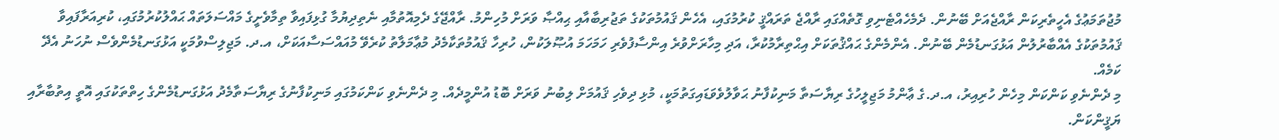މުޖުތަމަޢުގެ އެހީތެރިކަން ރާއްޖެއަށް ބޭނުން. ދެމެހެއްޓެނިވި ގޮތެއްގައި ރާއްޖެ ތަރައްޤީ ކުރުމުގައި، އެހެން ޤައުމުތަކުގެ ތަޖުރިބާއާއި ޙިއްޞާ ވަރަށް މުހިންމު. ރާއްޖޭގެ ދެމިއޮތުމާއި ނެތިދިޔުމާ ގުޅިފައިވާ ތިމާވެށީގެ މައްސަލަތައް ޙައްލުކުރުމުގައި، ކުރިއަރާފައިވާ ޤައުމުތަކުގެ އެއްބާރުލުން އަޅުގަނޑުމެން ބޭނުން. އެންމެންގެ ޙައްޤުތަކަށް އިޙްތިރާމުކުރާ، އަދި މިހާރަށްވުރެ އިންސާފުވެރި ހަމަހަމަ އުޞޫލަކުން، ހުރިހާ ޤައުމުތަކާމެދު މުޢާމަލާތު ކުރެވޭ މުއައްސަސާއަކަށް، އ.ދ. މަޖިލިސްވުމަކީ އަޅުގަނޑުމެންވެސް ނުހަނު އެދޭ ކަމެއް.
މި ދެންނެވި ކަންކަން މިހެން ހުރިއިރު، އ.ދ.ގެ ޢާންމު މަޖިލީހުގެ ރިޔާސަތާ މަނިކުފާނު ޙަވާލުވެވަޑައިގަތުމަކީ، މުޅި ދިވެހި ޤައުމަށް ލިބުނު ވަރަށް ބޮޑު އުންމީދެއް. މި ދެންނެވި ކަންކަމުގައި މަނިކުފާނުގެ ރިޔާސަތާމެދު އަޅުގަނޑުމެންގެ ހިތްތަކުގައި އޮތީ އިތުބާރާއި ޔަޤީންކަން.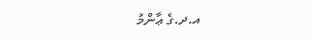އ.ދ.ގެ ޢާންމު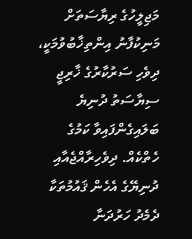މަޖިލީހުގެ ރިޔާސަތަށް މަނިކުފާނު އިންތިޚާބުވުމަކީ، ދިވެހި ސަރުކާރުގެ ޚާރިޖީ ސިޔާސަތު ދުނިޔެ ބަލައިގެންފައިވާ ކަމުގެ ހެތްކެއް. ދިވެހިރާއްޖެއާއި ދުނިޔޭގެ އެހެން ޤައުމުތަކާ ދެމެދު ހަރުދަނާ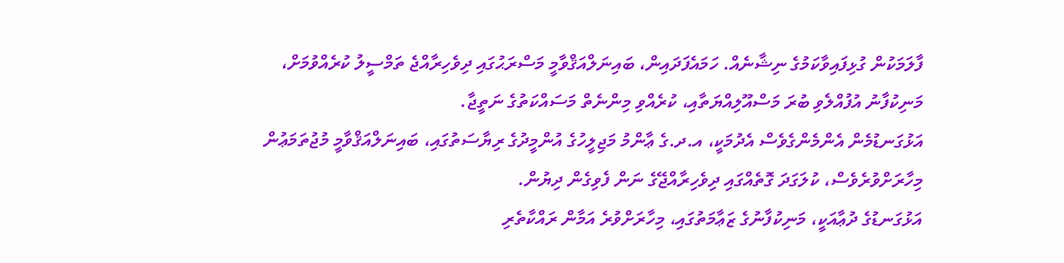ފާލަމަކުން ގުޅިފައިވާކަމުގެ ނިޝާނެއް. ހަމައެފަދައިން، ބައިނަލްއަޤްވާމީ މަސްރަޙުގައި ދިވެހިރާއްޖެ ތަމްސީލު ކުރެއްވުމަށް، މަނިކުފާނު އުފުއްލެވި ބުރަ މަސްއޫލިއްޔަތާއި، ކުރެއްވި މިންނެތް މަސައްކަތުގެ ނަތީޖާ.
އަޅުގަނޑުމެން އެންމެންގެވެސް އެދުމަކީ، އ.ދ.ގެ ޢާންމު މަޖިލީހުގެ އުންމީދުގެ ރިޔާސަތުގައި، ބައިނަލްއަޤްވާމީ މުޖުތަމަޢުން މިހާރަށްވުރެވެސް، ކުލަގަދަ ގޮތެއްގައި ދިވެހިރާއްޖޭގެ ނަން ފެވިގެން ދިޔުން.
އަޅުގަނޑުގެ ދުޢާއަކީ، މަނިކުފާނުގެ ޒަޢާމަތުގައި، މިހާރަށްވުރެ އަމާން ރައްކާތެރި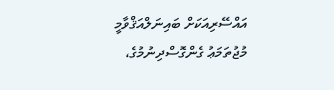އައްސޭރިއަކަށް ބައިނަލްއަޤްވާމީ މުޖުތަމަޢު ގެންގޮސްދިނުމުގެ،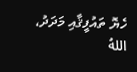ހެޔޮ ތައުފީޤާއި މަދަދު، اللهُ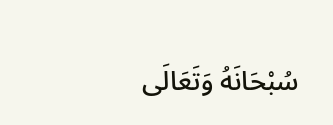سُبْحَانَهُ وَتَعَالَى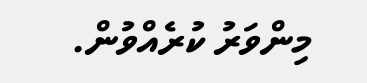މިންވަރު ކުރެއްވުން.